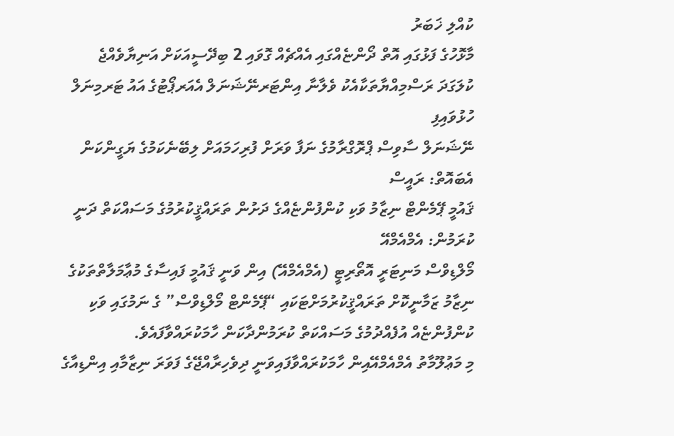ކުއްލި ޚަބަރު
މާޅޮހުގެ ފަޅުގައި އޮތް ދޯންޏެއްގައި އެއްޗެއް ގޮވައި 2 ބިދޭސީއަކަށް އަނިޔާވެއްޖެ
ކުލަގަދަ ރަސްމިއްޔާތަކާއެކު ވެލާނާ އިންޓަރނޭޝަނަލް އެއަރޕޯޓުގެ އައު ޓަރމިނަލް ހުޅުވައިފި
ނޭޝަނަލް ސާވިސް ޕްރޮގްރާމުގެ ނަފާ ވަރަށް ފުރިހަމައަށް ލިބޭނެކަމުގެ ޔަގީންކަން އެބައޮތް: ރައީސް
ޤައުމީ ޕޭމެންޓް ނިޒާމު ވަކި ކުންފުންޏެއްގެ ދަށުން ތަރައްޤީކުރުމުގެ މަސައްކަތް ދަނީ ކުރަމުން: އެމްއެމްއޭ
މޯލްޑިވްސް މަނިޓަރީ އޮތޯރިޓީ (އެމްއެމްއޭ) އިން ވަނީ ޤައުމީ ފައިސާގެ މުޢާމަލާތްތަކުގެ ނިޒާމު ޒަމާނީކޮށް ތަރައްޤީކުރުމަށްޓަކައި “ޕޭމެންޓް މޯލްޑިވްސް” ގެ ނަމުގައި ވަކި ކުންފުންޏެއް އުފެއްދުމުގެ މަސައްކަތް ކުރަމުންދާކަން ހާމަކުރައްވާފައެވެ.
މި މަޢުލޫމާތު އެމްއެމްއޭއިން ހާމަކުރައްވާފައިވަނީ ދިވެހިރާއްޖޭގެ ފަވަރަ ނިޒާމާއި އިންޑިއާގެ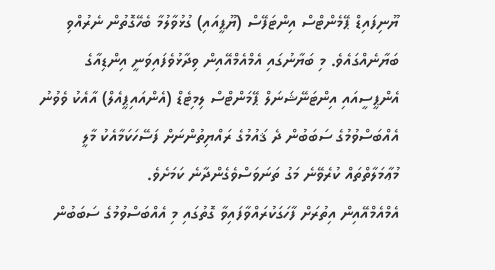ޔޫނިފައިޑް ޕޭމެންޓްސް އިންޓަފޭސް (ޔޫޕީއައި) ގުޅުވާލުމާ ބެހޭގޮތުން ނެރުއްވި ބަޔާނެއްގައެވެ. މި ބަޔާނުގައި އެމްއެމްއޭއިން ވިދާޅުވެފައިވަނީ އިންޑިއާގެ އެންޕީސީއައި އިންޓަނޭޝަނަލް ޕޭމަންޓްސް ލިމިޓެޑް (އެންއައިޕީއެލް) އާއެކު ވެވުނު އެއްބަސްވުމުގެ ސަބަބުން ދެ ޤައުމުގެ ރައްޔިތުންނަށް ފަސޭހަކަމާއެކު މާލީ މުޢާމަލާތްތައް ކުރެވޭނެ މަގު ތަނަވަސްވެގެންދާނެ ކަމަށެވެ.
އެމްއެމްއޭއިން އިތުރަށް ފާހަގަކުރައްވާފައިވާ ގޮތުގައި މި އެއްބަސްވުމުގެ ސަބަބުން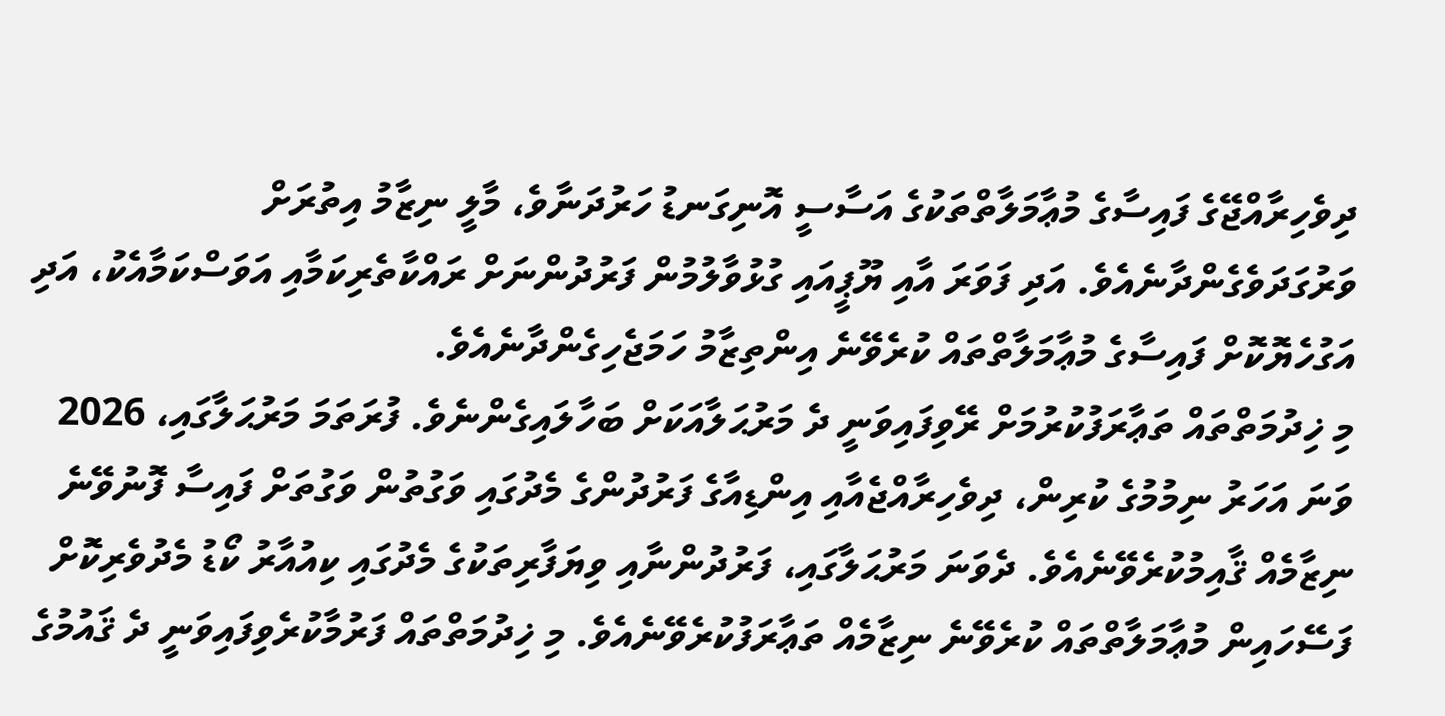ދިވެހިރާއްޖޭގެ ފައިސާގެ މުޢާމަލާތްތަކުގެ އަސާސީ އޮނިގަނޑު ހަރުދަނާވެ، މާލީ ނިޒާމު އިތުރަށް ވަރުގަދަވެގެންދާނެއެވެ. އަދި ފަވަރަ އާއި ޔޫޕީއައި ގުޅުވާލުމުން ފަރުދުންނަށް ރައްކާތެރިކަމާއި އަވަސްކަމާއެކު، އަދި އަގުހެޔޮކޮށް ފައިސާގެ މުޢާމަލާތްތައް ކުރެވޭނެ އިންތިޒާމު ހަމަޖެހިގެންދާނެއެވެ.
މި ޚިދުމަތްތައް ތަޢާރަފުކުރުމަށް ރޭވިފައިވަނީ ދެ މަރުޙަލާއަކަށް ބަހާލައިގެންނެވެ. ފުރަތަމަ މަރުޙަލާގައި، 2026 ވަނަ އަހަރު ނިމުމުގެ ކުރިން، ދިވެހިރާއްޖެއާއި އިންޑިއާގެ ފަރުދުންގެ މެދުގައި ވަގުތުން ވަގުތަށް ފައިސާ ފޮނުވޭނެ ނިޒާމެއް ޤާއިމުކުރެވޭނެއެވެ. ދެވަނަ މަރުޙަލާގައި، ފަރުދުންނާއި ވިޔަފާރިތަކުގެ މެދުގައި ކިއުއާރު ކޯޑު މެދުވެރިކޮށް ފަސޭހައިން މުޢާމަލާތްތައް ކުރެވޭނެ ނިޒާމެއް ތަޢާރަފުކުރެވޭނެއެވެ. މި ޚިދުމަތްތައް ފަރުމާކުރެވިފައިވަނީ ދެ ޤައުމުގެ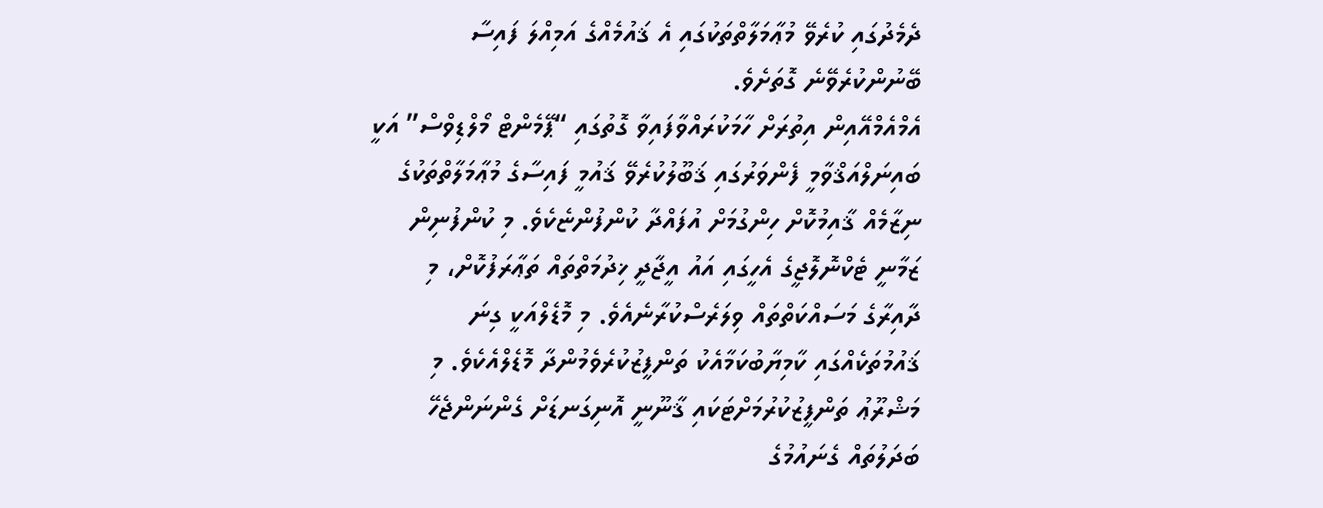ދެމެދުގައި ކުރެވޭ މުޢާމަލާތްތަކުގައި އެ ޤައުމެއްގެ އަމިއްލަ ފައިސާ ބޭނުންކުރެވޭނެ ގޮތަށެވެ.
އެމްއެމްއޭއިން އިތުރަށް ހާމަކުރައްވާފައިވާ ގޮތުގައި “ޕޭމެންޓް މޯލްޑިވްސް” އަކީ ބައިނަލްއަޤްވާމީ ފެންވަރުގައި ޤަބޫލުކުރެވޭ ޤައުމީ ފައިސާގެ މުޢާމަލާތްތަކުގެ ނިޒާމެއް ޤާއިމުކޮށް ހިންގުމަށް އުފައްދާ ކުންފުންޏެކެވެ. މި ކުންފުނިން ޒަމާނީ ޓެކްނޮލޮޖީގެ އެހީގައި އައު އީޖާދީ ޚިދުމަތްތައް ތަޢާރަފުކޮށް، މި ދާއިރާގެ މަސައްކަތްތައް ވިލަރެސްކުރާނެއެވެ. މި މޮޑެލްއަކީ ގިނަ ޤައުމުތަކެއްގައި ކާމިޔާބުކަމާއެކު ތަންފީޒުކުރެވެމުންދާ މޮޑެލްއެކެވެ. މި މަޝްރޫޢު ތަންފީޒުކުރުމަށްޓަކައި ޤާނޫނީ އޮނިގަނޑަށް ގެންނަންޖެހޭ ބަދަލުތައް ގެނައުމުގެ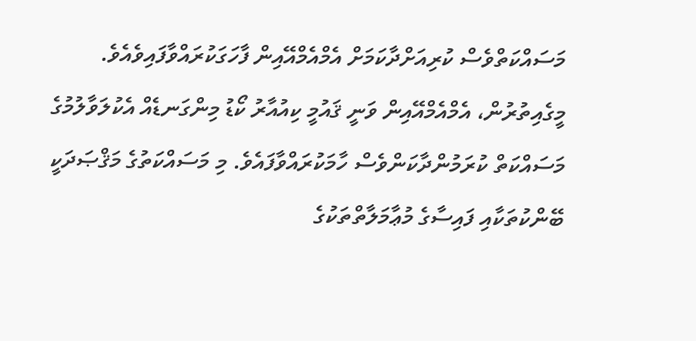މަސައްކަތްވެސް ކުރިއަށްދާކަމަށް އެމްއެމްއޭއިން ފާހަގަކުރައްވާފައިވެއެވެ.
މީގެއިތުރުން، އެމްއެމްއޭއިން ވަނީ ޤައުމީ ކިއުއާރު ކޯޑު މިންގަނޑެއް އެކުލަވާލުމުގެ މަސައްކަތް ކުރަމުންދާކަންވެސް ހާމަކުރައްވާފައެވެ. މި މަސައްކަތުގެ މަޤްޞަދަކީ ބޭންކުތަކާއި ފައިސާގެ މުޢާމަލާތްތަކުގެ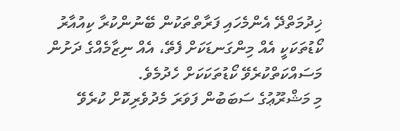ޚިދުމަތްދޭ އެންމެހައި ފަރާތްތަކުން ބޭނުންކުރާ ކިއުއާރު ކޯޑުތަކަކީ އެއް މިންގަނޑަކަށް ފެތޭ، އެއް ނިޒާމެއްގެ ދަށުން މަސައްކަތްކުރެވޭ ކޯޑުތަކަކަށް ހެދުމެވެ.
މި މަޝްރޫޢުގެ ސަބަބުން ފަވަރަ މެދުވެރިކޮށް ކުރެވޭ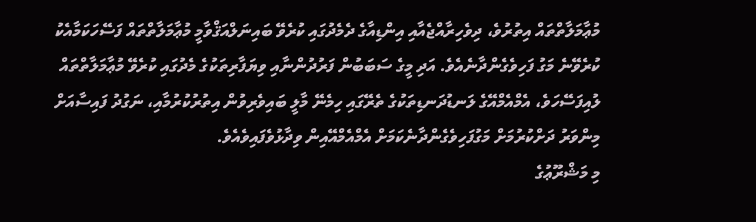މުޢާމަލާތްތައް އިތުރުވެ، ދިވެހިރާއްޖެއާއި އިންޑިއާގެ ދެމެދުގައި ކުރެވޭ ބައިނަލްއަޤްވާމީ މުޢާމަލާތްތައް ފަސޭހަކަމާއެކު ކުރެވޭނެ މަގު ފަހިވެގެންދާނެއެވެ. އަދި މީގެ ސަބަބުން ފަރުދުންނާއި ވިޔަފާރިތަކުގެ މެދުގައި ކުރެވޭ މުޢާމަލާތްތައް ލުއިފަސޭހަވެ، އެމްއެމްއޭގެ ލަނޑުދަނޑިތަކުގެ ތެރޭގައި ހިމެނޭ މާލީ ބައިވެރިވުން އިތުރުކުރުމާއި، ނަގުދު ފައިސާއަށް މިންވަރު ދަށްކުރުމަށް މަގުފަހިވެގެންދާނެކަމަށް އެމްއެމްއޭއިން ވިދާޅުވެފައިވެއެވެ.
މި މަޝްރޫޢުގެ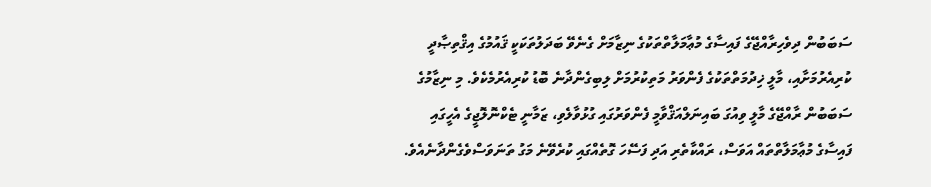ސަބަބުން ދިވެހިރާއްޖޭގެ ފައިސާގެ މުޢާމަލާތްތަކުގެ ނިޒާމަށް ގެނެވޭ ބަދަލުތަކަކީ ޤައުމުގެ އިޤްތިޞާދީ ކުރިއެރުމަށާއި، މާލީ ޚިދުމަތްތަކުގެ ފެންވަރު މަތިކުރުމަށް ލިބިގެންދާނެ ބޮޑު ކުރިއެރުމެކެވެ. މި ނިޒާމުގެ ސަބަބުން ރާއްޖޭގެ މާލީ ވިއުގަ ބައިނަލްއަޤްވާމީ ފެންވަރުގައި ގުޅުވާލެވި، ޒަމާނީ ޓެކްނޮލޮޖީގެ އެހީގައި ފައިސާގެ މުޢާމަލާތްތައް އަވަސް، ރައްކާތެރި އަދި ފަސޭހަ ގޮތެއްގައި ކުރެވޭނެ މަގު ތަނަވަސްވެގެންދާނެއެވެ.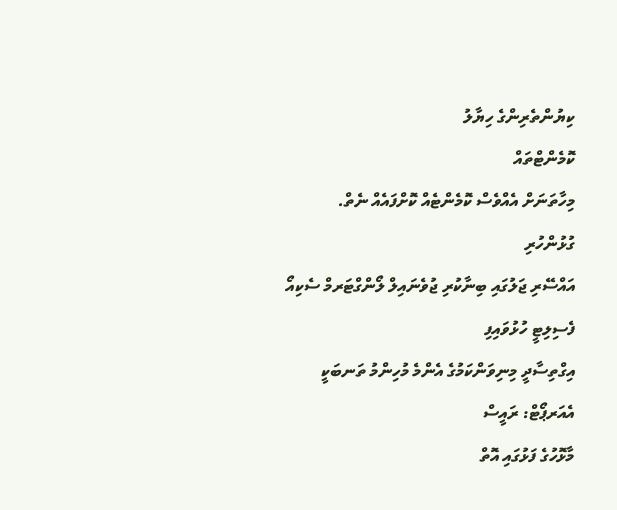ކިޔުންތެރިންގެ ހިޔާލު
ކޮމެންޓްތައް
މިހާތަނަށް އެއްވެސް ކޮމެންޓެއް ކޮށްފައެއް ނެތް.
ގުޅުންހުރި
އައްސޭރި ޖަލުގައި ބިނާކުރި ޖުވެނައިލް ލޯންގްޓަރމް ސެކިއޯ ފެސިލިޓީ ހުޅުވައިފި
އިގްތިސާދީ މިނިވަންކަމުގެ އެންމެ މުހިންމު ތަނބަކީ އެއަރޕޯޓް: ރައީސް
މާޅޮހުގެ ފަޅުގައި އޮތް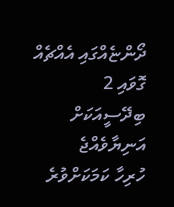ދޯންޏެއްގައި އެއްޗެއް ގޮވައި 2 ބިދޭސީއަކަށް އަނިޔާވެއްޖެ
ހުރިހާ ކަމަކަށްވުރެ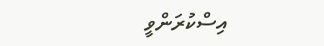އިސްކުރަންވީ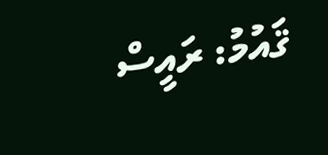ޤައުމު: ރައީސް